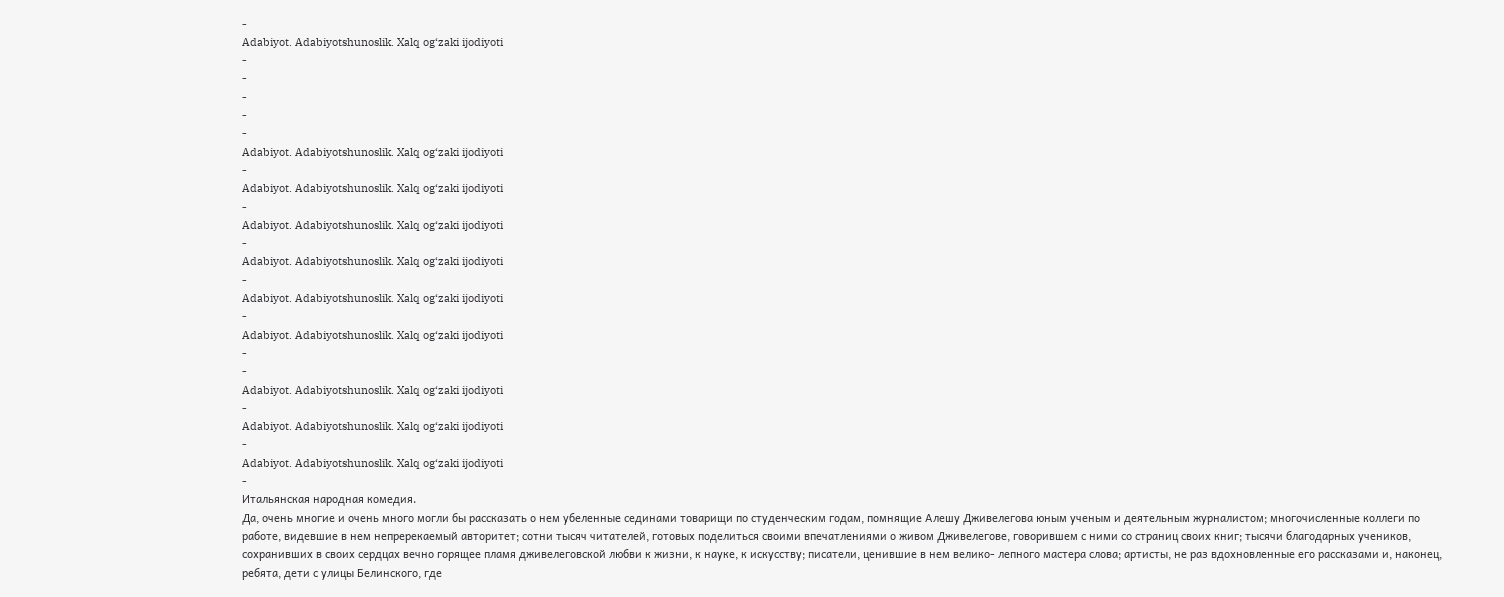-
Adabiyot. Adabiyotshunoslik. Xalq og‘zaki ijodiyoti
-
-
-
-
-
Adabiyot. Adabiyotshunoslik. Xalq og‘zaki ijodiyoti
-
Adabiyot. Adabiyotshunoslik. Xalq og‘zaki ijodiyoti
-
Adabiyot. Adabiyotshunoslik. Xalq og‘zaki ijodiyoti
-
Adabiyot. Adabiyotshunoslik. Xalq og‘zaki ijodiyoti
-
Adabiyot. Adabiyotshunoslik. Xalq og‘zaki ijodiyoti
-
Adabiyot. Adabiyotshunoslik. Xalq og‘zaki ijodiyoti
-
-
Adabiyot. Adabiyotshunoslik. Xalq og‘zaki ijodiyoti
-
Adabiyot. Adabiyotshunoslik. Xalq og‘zaki ijodiyoti
-
Adabiyot. Adabiyotshunoslik. Xalq og‘zaki ijodiyoti
-
Итальянская народная комедия.
Да, очень многие и очень много могли бы рассказать о нем убеленные сединами товарищи по студенческим годам, помнящие Алешу Дживелегова юным ученым и деятельным журналистом; многочисленные коллеги по работе, видевшие в нем непререкаемый авторитет; сотни тысяч читателей, готовых поделиться своими впечатлениями о живом Дживелегове, говорившем с ними со страниц своих книг; тысячи благодарных учеников, сохранивших в своих сердцах вечно горящее пламя дживелеговской любви к жизни, к науке, к искусству; писатели, ценившие в нем велико- лепного мастера слова; артисты, не раз вдохновленные его рассказами и, наконец, ребята, дети с улицы Белинского, где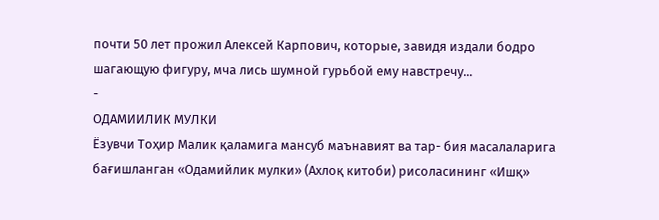почти 50 лет прожил Алексей Карпович, которые, завидя издали бодро шагающую фигуру, мча лись шумной гурьбой ему навстречу...
-
ОДАМИИЛИК МУЛКИ
Ёзувчи Тоҳир Малик қаламига мансуб маънавият ва тар- бия масалаларига бағишланган «Одамийлик мулки» (Ахлоқ китоби) рисоласининг «Ишқ»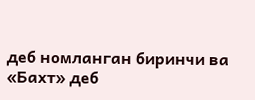деб номланган биринчи ва «Бахт» деб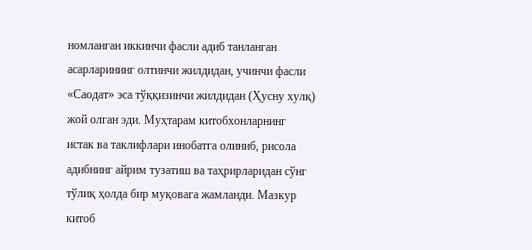номланган иккинчи фасли адиб танланган асарларининг олтинчи жилдидан, учинчи фасли «Саодат» эса тўққизинчи жилдидан (Ҳусну хулқ) жой олган эди. Муҳтарам китобхонларнинг истак ва таклифлари инобатга олиниб, рисола адибнинг айрим тузатиш ва таҳрирларидан сўнг тўлиқ ҳолда бир муқовага жамланди. Мазкур китоб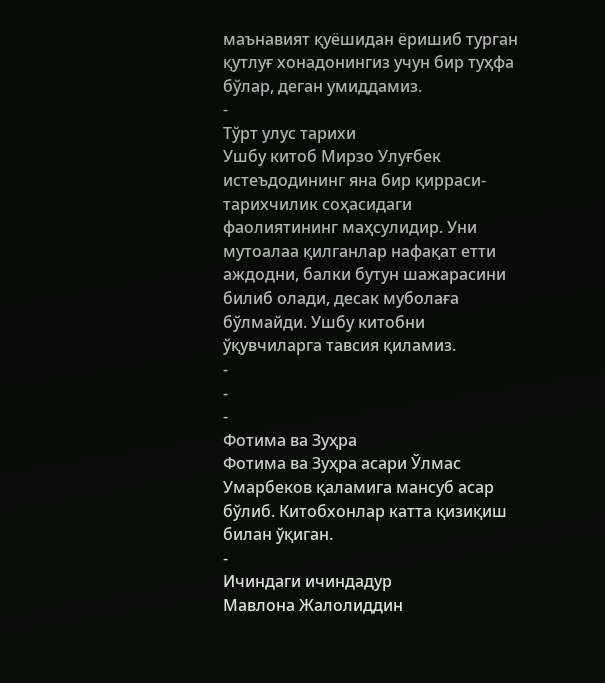маънавият қуёшидан ёришиб турган қутлуғ хонадонингиз учун бир туҳфа бўлар, деган умиддамиз.
-
Тўрт улус тарихи
Ушбу китоб Мирзо Улуғбек истеъдодининг яна бир қирраси-тарихчилик соҳасидаги фаолиятининг маҳсулидир. Уни мутоалаа қилганлар нафақат етти аждодни, балки бутун шажарасини билиб олади, десак муболаға бўлмайди. Ушбу китобни ўқувчиларга тавсия қиламиз.
-
-
-
Фотима ва Зуҳра
Фотима ва Зуҳра асари Ўлмас Умарбеков қаламига мансуб асар бўлиб. Китобхонлар катта қизиқиш билан ўқиган.
-
Ичиндаги ичиндадур
Мавлона Жалолиддин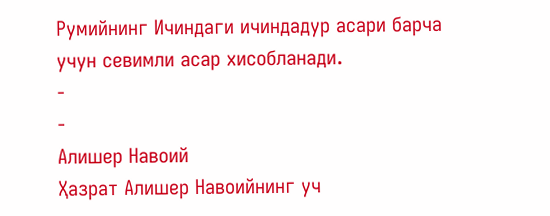Румийнинг Ичиндаги ичиндадур асари барча учун севимли асар хисобланади.
-
-
Алишер Навоий
Ҳазрат Алишер Навоийнинг уч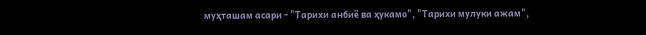муҳташам асари - "Тарихи анбиё ва ҳукамо", "Тарихи мулуки ажам",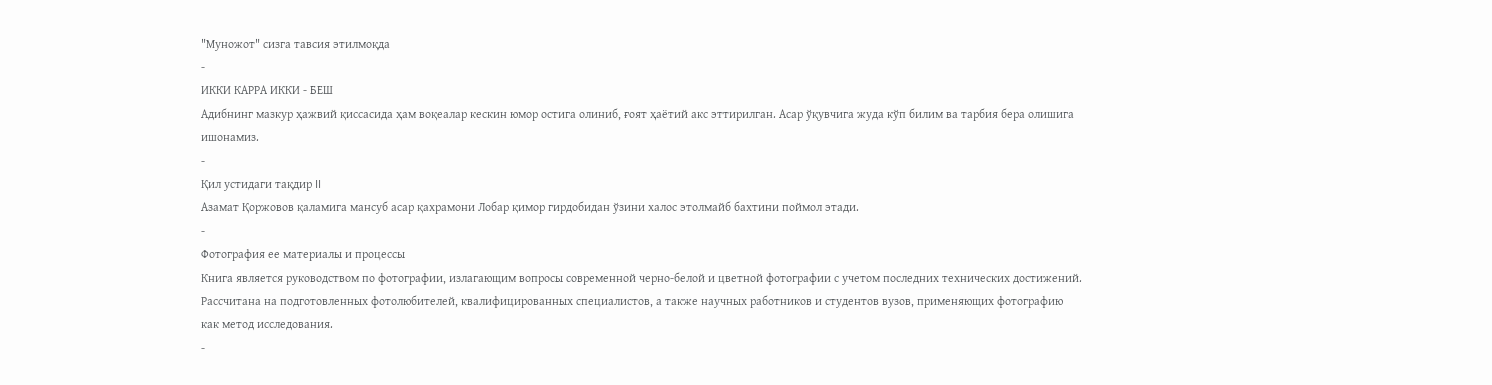"Муножот" сизга тавсия этилмоқда
-
ИККИ КАРРА ИККИ - БЕШ
Адибнинг мазкур ҳажвий қиссасида ҳам воқеалар кескин юмор остига олиниб, ғоят ҳаётий акс эттирилган. Асар ўқувчига жуда кўп билим ва тарбия бера олишига ишонамиз.
-
Қил устидаги тақдир II
Азамат Қоржовов қаламига мансуб асар қахрамони Лобар қимор гирдобидан ўзини халос этолмайб бахтини поймол этади.
-
Фотография ее материалы и процессы
Книга является руководством по фотографии, излагающим вопросы современной черно-белой и цветной фотографии с учетом последних технических достижений. Рассчитана на подготовленных фотолюбителей, квалифицированных специалистов, а также научных работников и студентов вузов, применяющих фотографию как метод исследования.
-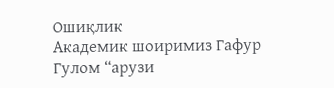Ошиқлик
Академик шоиримиз Гафур Гулом “арузи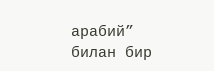арабий” билан бир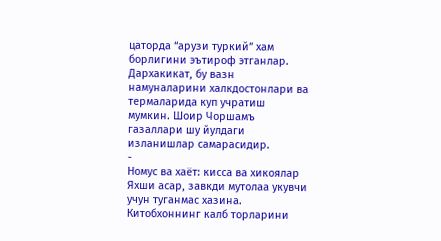цаторда “арузи туркий” хам борлигини эътироф этганлар. Дархакикат, бу вазн намуналарини халкдостонлари ва термаларида куп учратиш мумкин. Шоир Чоршамъ газаллари шу йулдаги изланишлар самарасидир.
-
Номус ва хаёт: кисса ва хикоялар
Яхши асар, завкди мутолаа укувчи учун туганмас хазина. Китобхоннинг калб торларини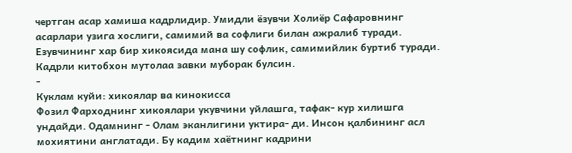чертган асар хамиша кадрлидир. Умидли ёзувчи Холиёр Сафаровнинг асарлари узига хослиги, самимий ва софлиги билан ажралиб туради. Езувчининг хар бир хикоясида мана шу софлик, самимийлик буртиб туради. Кадрли китобхон мутолаа завки муборак булсин.
-
Куклам куйи: хикоялар ва кинокисса
Фозил Фарходнинг хикоялари укувчини уйлашга, тафак- кур хилишга ундайди. Одамнинг - Олам эканлигини уктира- ди. Инсон қалбининг асл мохиятини англатади. Бу кадим хаётнинг кадрини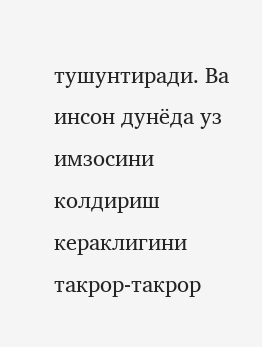тушунтиради. Ва инсон дунёда уз имзосини колдириш кераклигини такрор-такрор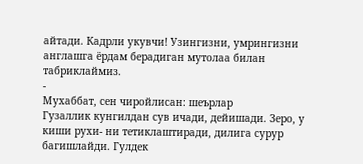айтади. Кадрли укувчи! Узингизни, умрингизни англашга ёрдам берадиган мутолаа билан табриклаймиз.
-
Мухаббат, сен чиройлисан: шеърлар
Гузаллик кунгилдан сув ичади, дейишади. Зеро, у киши рухи- ни тетиклаштиради, дилига сурур багишлайди. Гулдек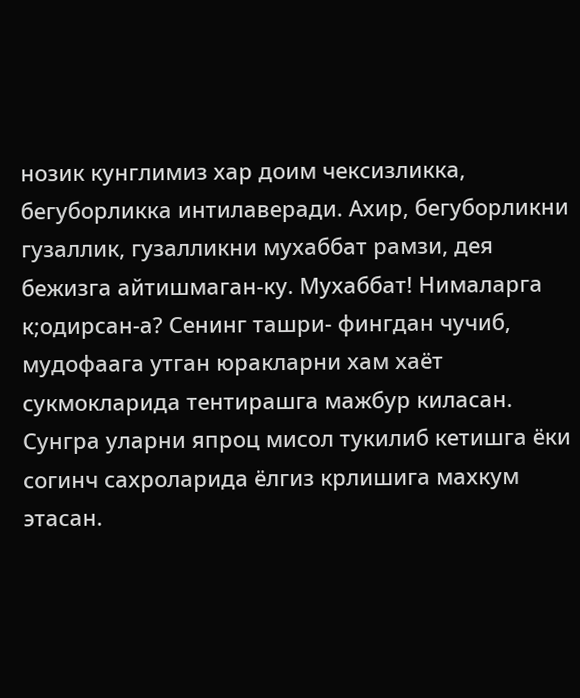нозик кунглимиз хар доим чексизликка, бегуборликка интилаверади. Ахир, бегуборликни гузаллик, гузалликни мухаббат рамзи, дея бежизга айтишмаган-ку. Мухаббат! Нималарга к;одирсан-а? Сенинг ташри- фингдан чучиб, мудофаага утган юракларни хам хаёт сукмокларида тентирашга мажбур киласан. Сунгра уларни япроц мисол тукилиб кетишга ёки согинч сахроларида ёлгиз крлишига махкум этасан.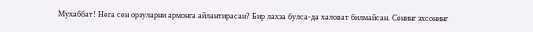Мухаббат! Нега сен орзуларни армонга айлантирасан? Бир лахза булса-да халоват билмайсан. Сенинг эхсонинг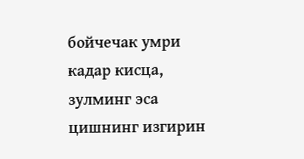бойчечак умри кадар кисца, зулминг эса цишнинг изгирин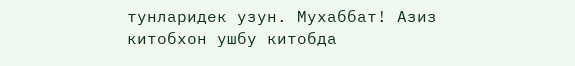тунларидек узун. Мухаббат! Азиз китобхон ушбу китобда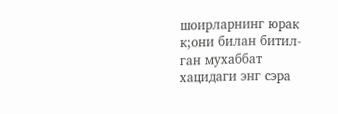шоирларнинг юрак к;они билан битил- ган мухаббат хацидаги энг сэра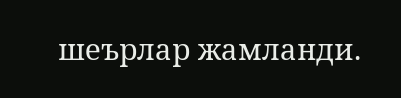шеърлар жамланди.